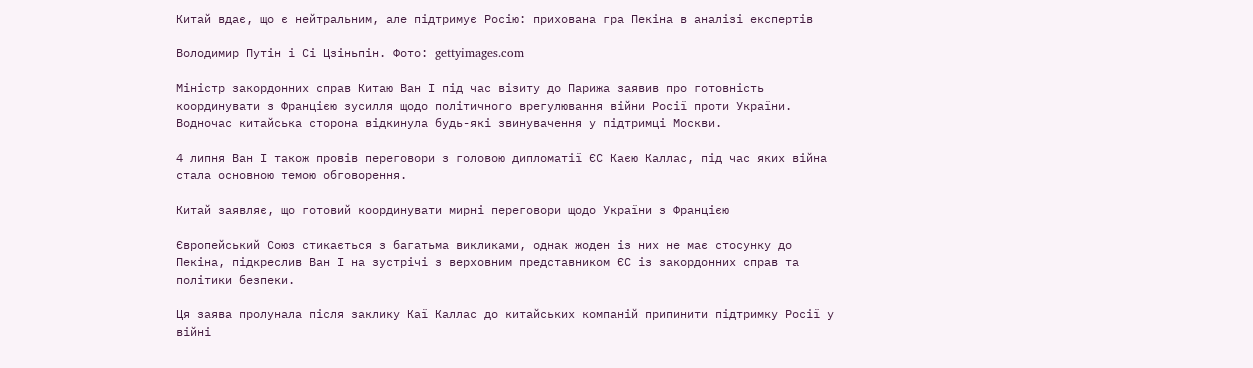Китай вдає, що є нейтральним, але підтримує Росію: прихована гра Пекіна в аналізі експертів

Володимир Путін і Сі Цзіньпін. Фото: gettyimages.com

Міністр закордонних справ Китаю Ван І під час візиту до Парижа заявив про готовність координувати з Францією зусилля щодо політичного врегулювання війни Росії проти України. Водночас китайська сторона відкинула будь-які звинувачення у підтримці Москви.

4 липня Ван І також провів переговори з головою дипломатії ЄС Каєю Каллас, під час яких війна стала основною темою обговорення.

Китай заявляє, що готовий координувати мирні переговори щодо України з Францією

Європейський Союз стикається з багатьма викликами, однак жоден із них не має стосунку до Пекіна, підкреслив Ван І на зустрічі з верховним представником ЄС із закордонних справ та політики безпеки.

Ця заява пролунала після заклику Каї Каллас до китайських компаній припинити підтримку Росії у війні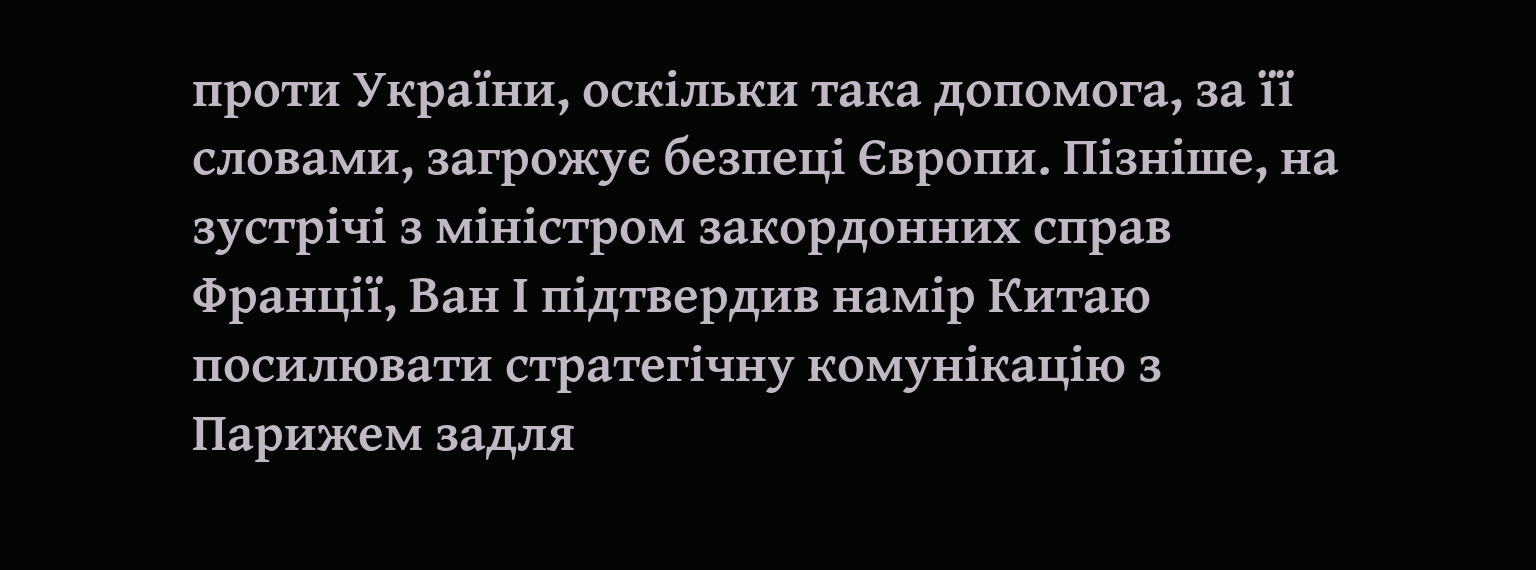проти України, оскільки така допомога, за її словами, загрожує безпеці Європи. Пізніше, на зустрічі з міністром закордонних справ Франції, Ван І підтвердив намір Китаю посилювати стратегічну комунікацію з Парижем задля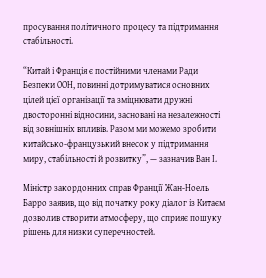просування політичного процесу та підтримання стабільності.

“Китай і Франція є постійними членами Ради Безпеки ООН, повинні дотримуватися основних цілей цієї організації та зміцнювати дружні двосторонні відносини, засновані на незалежності від зовнішніх впливів. Разом ми можемо зробити китайсько-французький внесок у підтримання миру, стабільності й розвитку”, — зазначив Ван І.

Міністр закордонних справ Франції Жан-Ноель Барро заявив, що від початку року діалог із Китаєм дозволив створити атмосферу, що сприяє пошуку рішень для низки суперечностей.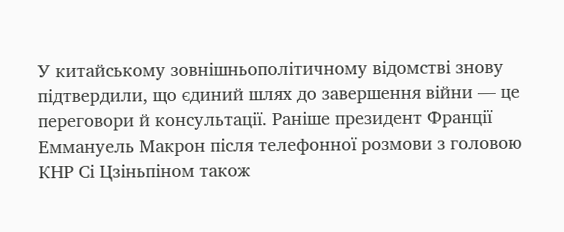У китайському зовнішньополітичному відомстві знову підтвердили, що єдиний шлях до завершення війни — це переговори й консультації. Раніше президент Франції Еммануель Макрон після телефонної розмови з головою КНР Сі Цзіньпіном також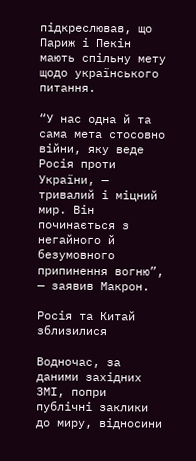підкреслював, що Париж і Пекін мають спільну мету щодо українського питання.

“У нас одна й та сама мета стосовно війни, яку веде Росія проти України, — тривалий і міцний мир. Він починається з негайного й безумовного припинення вогню”, — заявив Макрон.

Росія та Китай зблизилися

Водночас, за даними західних ЗМІ, попри публічні заклики до миру, відносини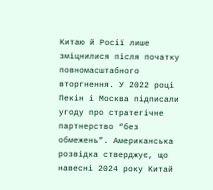Китаю й Росії лише зміцнилися після початку повномасштабного вторгнення. У 2022 році Пекін і Москва підписали угоду про стратегічне партнерство “без обмежень”. Американська розвідка стверджує, що навесні 2024 року Китай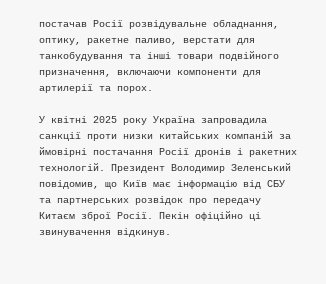постачав Росії розвідувальне обладнання, оптику, ракетне паливо, верстати для танкобудування та інші товари подвійного призначення, включаючи компоненти для артилерії та порох.

У квітні 2025 року Україна запровадила санкції проти низки китайських компаній за ймовірні постачання Росії дронів і ракетних технологій. Президент Володимир Зеленський повідомив, що Київ має інформацію від СБУ та партнерських розвідок про передачу Китаєм зброї Росії. Пекін офіційно ці звинувачення відкинув.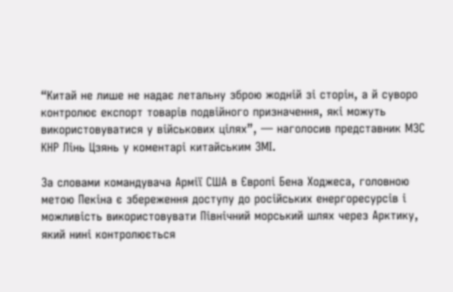“Китай не лише не надає летальну зброю жодній зі сторін, а й суворо контролює експорт товарів подвійного призначення, які можуть використовуватися у військових цілях”, — наголосив представник МЗС КНР Лінь Цзянь у коментарі китайським ЗМІ.

За словами командувача Армії США в Європі Бена Ходжеса, головною метою Пекіна є збереження доступу до російських енергоресурсів і можливість використовувати Північний морський шлях через Арктику, який нині контролюється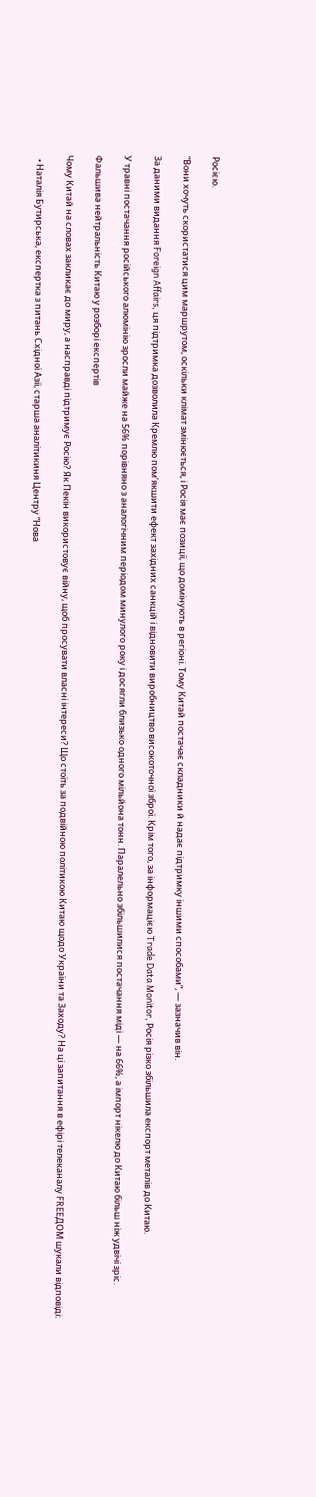Росією.

“Вони хочуть скористатися цим маршрутом, оскільки клімат змінюється, і Росія має позиції, що домінують в регіоні. Тому Китай постачає складники й надає підтримку іншими способами”, — зазначив він.

За даними видання Foreign Affairs, ця підтримка дозволила Кремлю пом’якшити ефект західних санкцій і відновити виробництво високоточної зброї. Крім того, за інформацією Trade Data Monitor, Росія різко збільшила експорт металів до Китаю.

У травні постачання російського алюмінію зросли майже на 56% порівняно з аналогічним періодом минулого року і досягли близько одного мільйона тонн. Паралельно збільшилися постачання міді — на 66%, а імпорт нікелю до Китаю більш ніж удвічі зріс.

Фальшива нейтральність Китаю у розборі експертів

Чому Китай на словах закликає до миру, а насправді підтримує Росію? Як Пекін використовує війну, щоб просувати власні інтереси? Що стоїть за подвійною політикою Китаю щодо України та Заходу? На ці запитання в ефірі телеканалу FREEДОМ шукали відповіді:

  • Наталія Бутирська, експертка з питань Східної Азії, старша аналітикиня Центру “Нова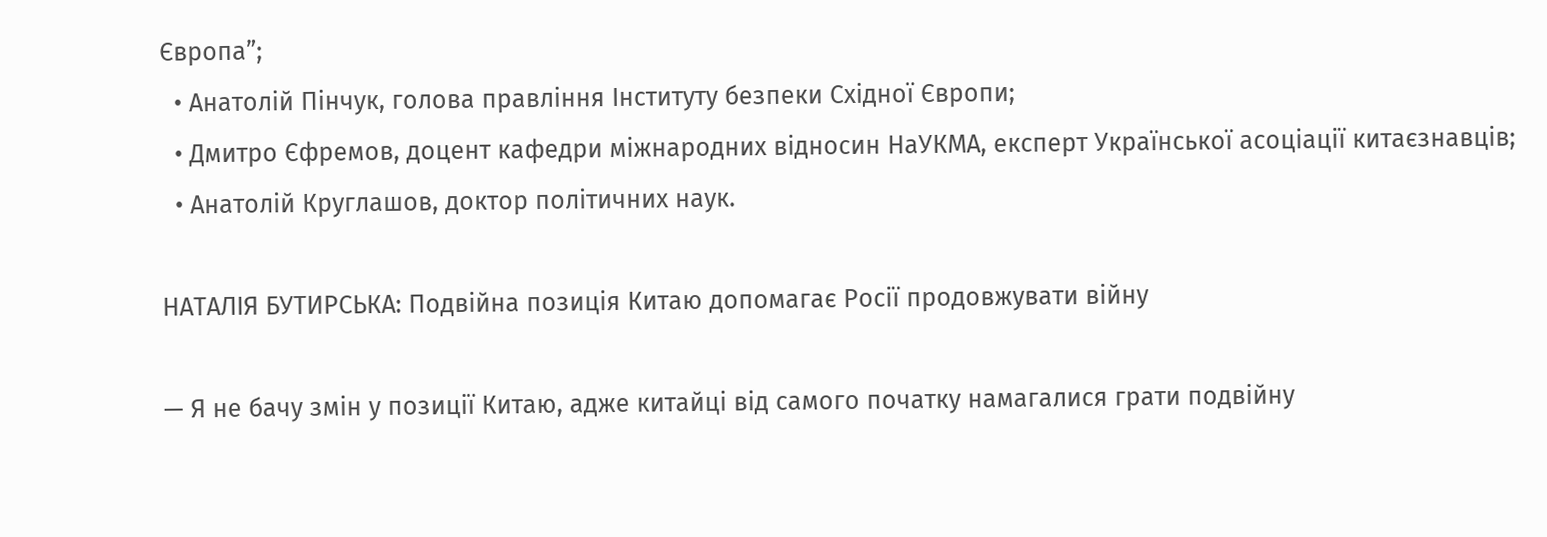Європа”;
  • Анатолій Пінчук, голова правління Інституту безпеки Східної Європи;
  • Дмитро Єфремов, доцент кафедри міжнародних відносин НаУКМА, експерт Української асоціації китаєзнавців;
  • Анатолій Круглашов, доктор політичних наук.

НАТАЛІЯ БУТИРСЬКА: Подвійна позиція Китаю допомагає Росії продовжувати війну

— Я не бачу змін у позиції Китаю, адже китайці від самого початку намагалися грати подвійну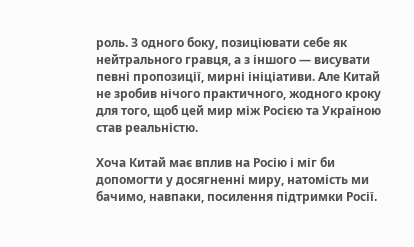роль. З одного боку, позиціювати себе як нейтрального гравця, а з іншого — висувати певні пропозиції, мирні ініціативи. Але Китай не зробив нічого практичного, жодного кроку для того, щоб цей мир між Росією та Україною став реальністю.

Хоча Китай має вплив на Росію і міг би допомогти у досягненні миру, натомість ми бачимо, навпаки, посилення підтримки Росії.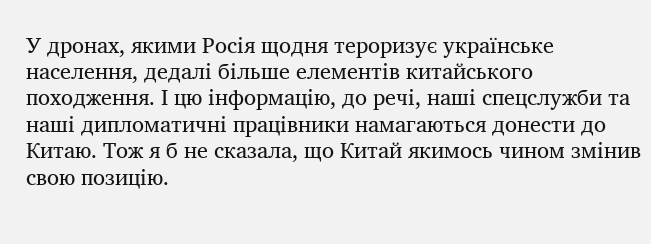У дронах, якими Росія щодня тероризує українське населення, дедалі більше елементів китайського походження. І цю інформацію, до речі, наші спецслужби та наші дипломатичні працівники намагаються донести до Китаю. Тож я б не сказала, що Китай якимось чином змінив свою позицію.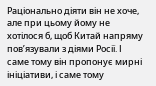Раціонально діяти він не хоче, але при цьому йому не хотілося б, щоб Китай напряму пов’язували з діями Росії. І саме тому він пропонує мирні ініціативи, і саме тому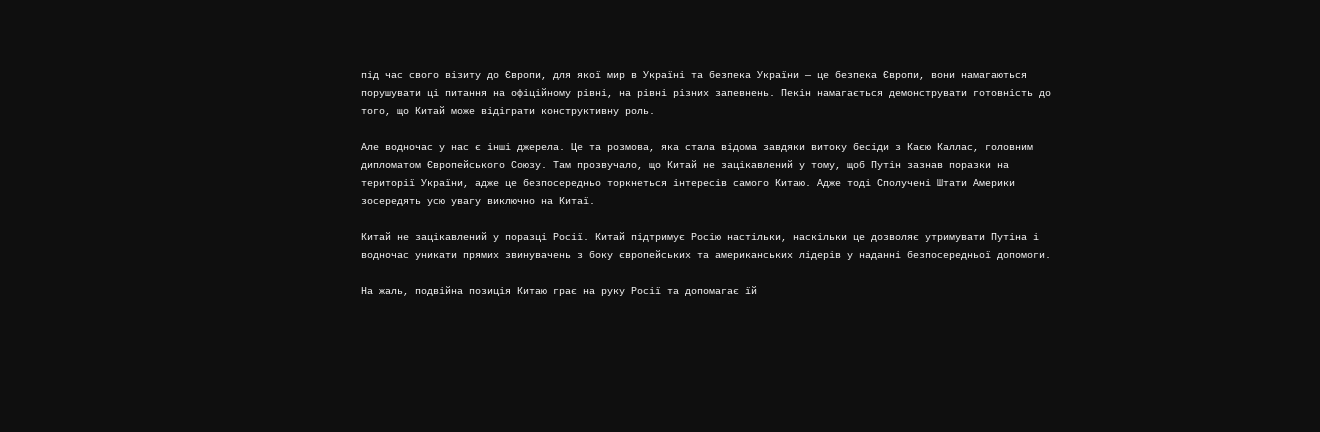під час свого візиту до Європи, для якої мир в Україні та безпека України — це безпека Європи, вони намагаються порушувати ці питання на офіційному рівні, на рівні різних запевнень. Пекін намагається демонструвати готовність до того, що Китай може відіграти конструктивну роль.

Але водночас у нас є інші джерела. Це та розмова, яка стала відома завдяки витоку бесіди з Каєю Каллас, головним дипломатом Європейського Союзу. Там прозвучало, що Китай не зацікавлений у тому, щоб Путін зазнав поразки на території України, адже це безпосередньо торкнеться інтересів самого Китаю. Адже тоді Сполучені Штати Америки зосередять усю увагу виключно на Китаї.

Китай не зацікавлений у поразці Росії. Китай підтримує Росію настільки, наскільки це дозволяє утримувати Путіна і водночас уникати прямих звинувачень з боку європейських та американських лідерів у наданні безпосередньої допомоги.

На жаль, подвійна позиція Китаю грає на руку Росії та допомагає їй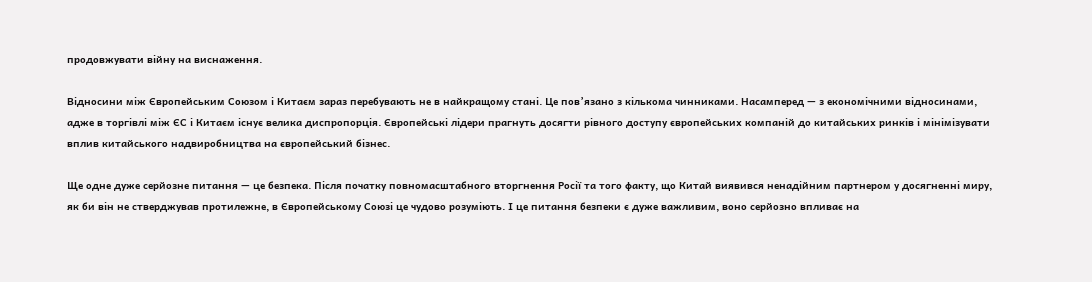продовжувати війну на виснаження.

Відносини між Європейським Союзом і Китаєм зараз перебувають не в найкращому стані. Це пов’язано з кількома чинниками. Насамперед — з економічними відносинами, адже в торгівлі між ЄС і Китаєм існує велика диспропорція. Європейські лідери прагнуть досягти рівного доступу європейських компаній до китайських ринків і мінімізувати вплив китайського надвиробництва на європейський бізнес.

Ще одне дуже серйозне питання — це безпека. Після початку повномасштабного вторгнення Росії та того факту, що Китай виявився ненадійним партнером у досягненні миру, як би він не стверджував протилежне, в Європейському Союзі це чудово розуміють. І це питання безпеки є дуже важливим, воно серйозно впливає на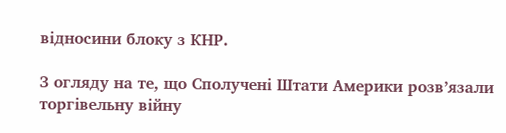відносини блоку з КНР.

З огляду на те, що Сполучені Штати Америки розв’язали торгівельну війну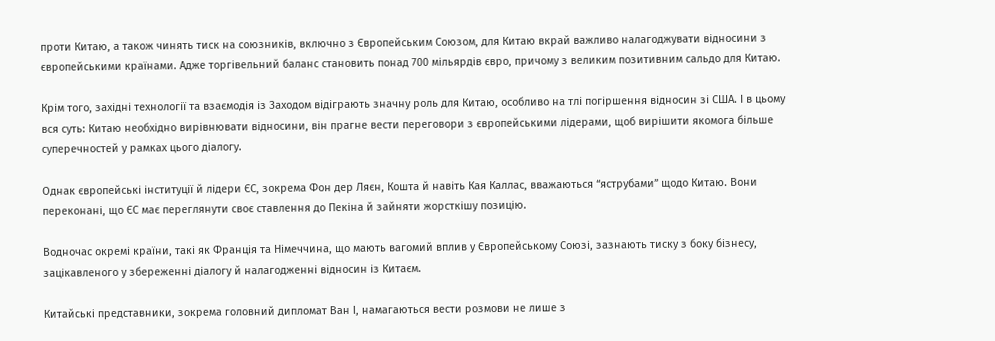проти Китаю, а також чинять тиск на союзників, включно з Європейським Союзом, для Китаю вкрай важливо налагоджувати відносини з європейськими країнами. Адже торгівельний баланс становить понад 700 мільярдів євро, причому з великим позитивним сальдо для Китаю.

Крім того, західні технології та взаємодія із Заходом відіграють значну роль для Китаю, особливо на тлі погіршення відносин зі США. І в цьому вся суть: Китаю необхідно вирівнювати відносини, він прагне вести переговори з європейськими лідерами, щоб вирішити якомога більше суперечностей у рамках цього діалогу.

Однак європейські інституції й лідери ЄС, зокрема Фон дер Ляєн, Кошта й навіть Кая Каллас, вважаються “яструбами” щодо Китаю. Вони переконані, що ЄС має переглянути своє ставлення до Пекіна й зайняти жорсткішу позицію.

Водночас окремі країни, такі як Франція та Німеччина, що мають вагомий вплив у Європейському Союзі, зазнають тиску з боку бізнесу, зацікавленого у збереженні діалогу й налагодженні відносин із Китаєм.

Китайські представники, зокрема головний дипломат Ван І, намагаються вести розмови не лише з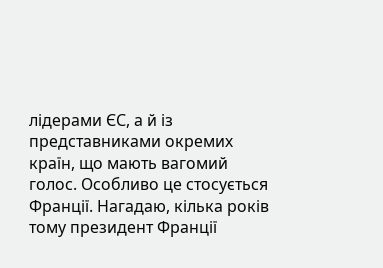лідерами ЄС, а й із представниками окремих країн, що мають вагомий голос. Особливо це стосується Франції. Нагадаю, кілька років тому президент Франції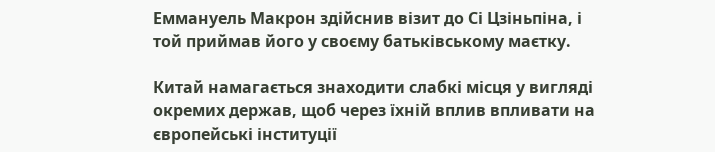Еммануель Макрон здійснив візит до Сі Цзіньпіна, і той приймав його у своєму батьківському маєтку.

Китай намагається знаходити слабкі місця у вигляді окремих держав, щоб через їхній вплив впливати на європейські інституції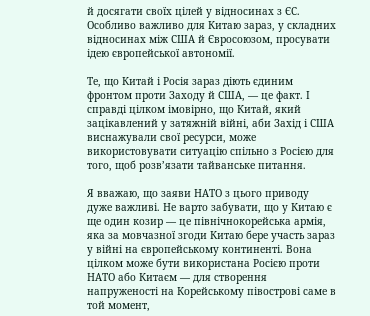й досягати своїх цілей у відносинах з ЄС. Особливо важливо для Китаю зараз, у складних відносинах між США й Євросоюзом, просувати ідею європейської автономії.

Те, що Китай і Росія зараз діють єдиним фронтом проти Заходу й США, — це факт. І справді цілком імовірно, що Китай, який зацікавлений у затяжній війні, аби Захід і США виснажували свої ресурси, може використовувати ситуацію спільно з Росією для того, щоб розв’язати тайванське питання.

Я вважаю, що заяви НАТО з цього приводу дуже важливі. Не варто забувати, що у Китаю є ще один козир — це північнокорейська армія, яка за мовчазної згоди Китаю бере участь зараз у війні на європейському континенті. Вона цілком може бути використана Росією проти НАТО або Китаєм — для створення напруженості на Корейському півострові саме в той момент,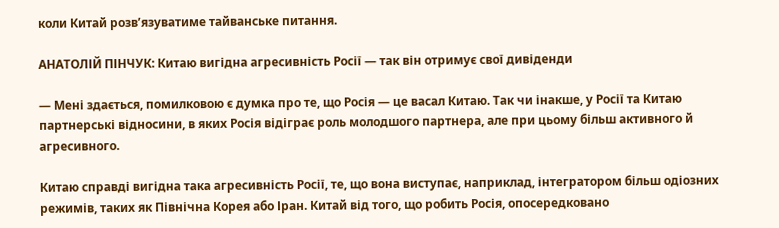коли Китай розв’язуватиме тайванське питання.

АНАТОЛІЙ ПІНЧУК: Китаю вигідна агресивність Росії — так він отримує свої дивіденди

— Мені здається, помилковою є думка про те, що Росія — це васал Китаю. Так чи інакше, у Росії та Китаю партнерські відносини, в яких Росія відіграє роль молодшого партнера, але при цьому більш активного й агресивного.

Китаю справді вигідна така агресивність Росії, те, що вона виступає, наприклад, інтегратором більш одіозних режимів, таких як Північна Корея або Іран. Китай від того, що робить Росія, опосередковано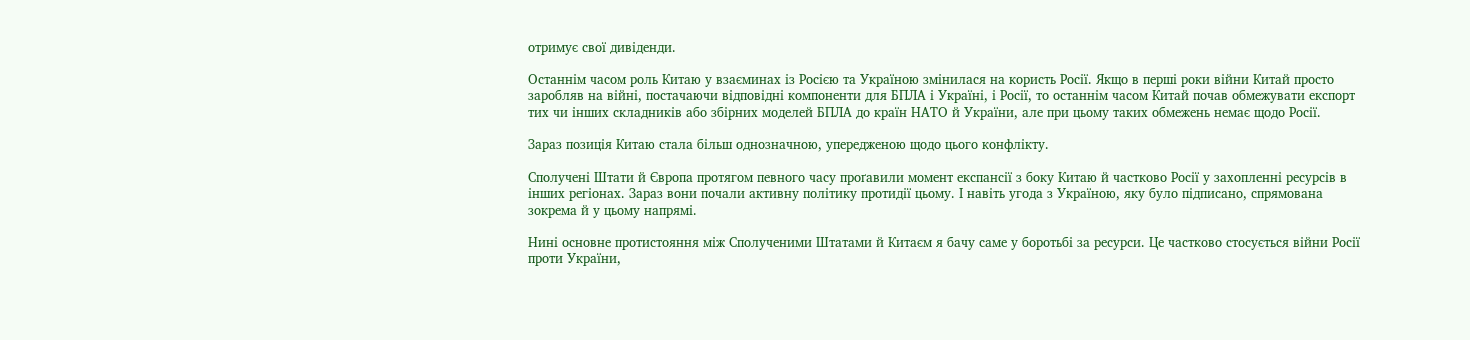отримує свої дивіденди.

Останнім часом роль Китаю у взаєминах із Росією та Україною змінилася на користь Росії. Якщо в перші роки війни Китай просто заробляв на війні, постачаючи відповідні компоненти для БПЛА і Україні, і Росії, то останнім часом Китай почав обмежувати експорт тих чи інших складників або збірних моделей БПЛА до країн НАТО й України, але при цьому таких обмежень немає щодо Росії.

Зараз позиція Китаю стала більш однозначною, упередженою щодо цього конфлікту.

Сполучені Штати й Європа протягом певного часу проґавили момент експансії з боку Китаю й частково Росії у захопленні ресурсів в інших регіонах. Зараз вони почали активну політику протидії цьому. І навіть угода з Україною, яку було підписано, спрямована зокрема й у цьому напрямі.

Нині основне протистояння між Сполученими Штатами й Китаєм я бачу саме у боротьбі за ресурси. Це частково стосується війни Росії проти України,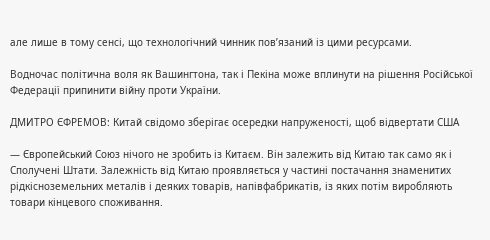але лише в тому сенсі, що технологічний чинник пов’язаний із цими ресурсами.

Водночас політична воля як Вашингтона, так і Пекіна може вплинути на рішення Російської Федерації припинити війну проти України.

ДМИТРО ЄФРЕМОВ: Китай свідомо зберігає осередки напруженості, щоб відвертати США

— Європейський Союз нічого не зробить із Китаєм. Він залежить від Китаю так само як і Сполучені Штати. Залежність від Китаю проявляється у частині постачання знаменитих рідкісноземельних металів і деяких товарів, напівфабрикатів, із яких потім виробляють товари кінцевого споживання.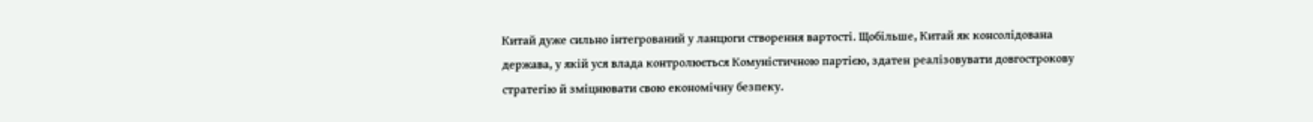Китай дуже сильно інтегрований у ланцюги створення вартості. Щобільше, Китай як консолідована держава, у якій уся влада контролюється Комуністичною партією, здатен реалізовувати довгострокову стратегію й зміцнювати свою економічну безпеку.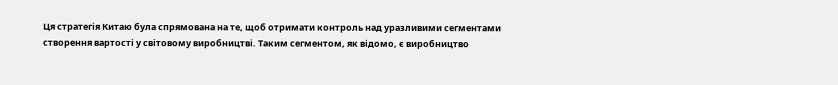Ця стратегія Китаю була спрямована на те, щоб отримати контроль над уразливими сегментами створення вартості у світовому виробництві. Таким сегментом, як відомо, є виробництво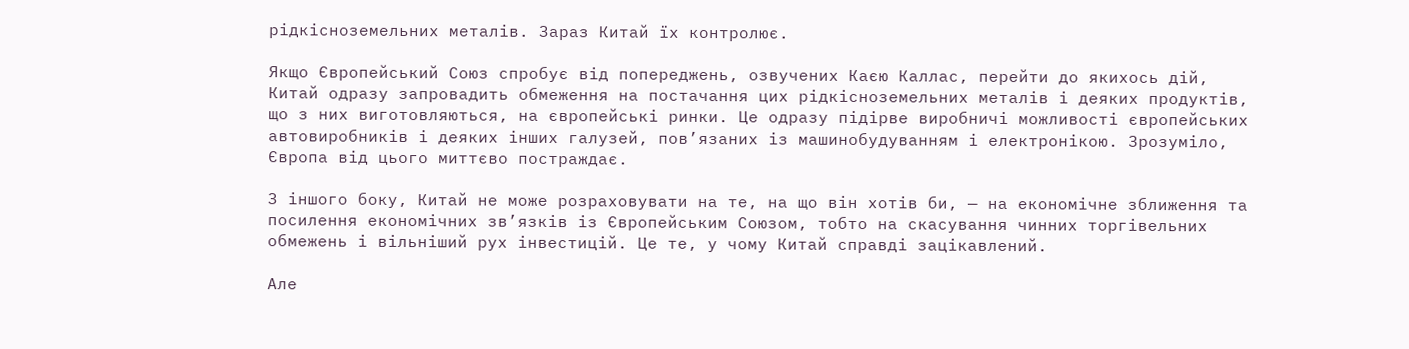рідкісноземельних металів. Зараз Китай їх контролює.

Якщо Європейський Союз спробує від попереджень, озвучених Каєю Каллас, перейти до якихось дій, Китай одразу запровадить обмеження на постачання цих рідкісноземельних металів і деяких продуктів, що з них виготовляються, на європейські ринки. Це одразу підірве виробничі можливості європейських автовиробників і деяких інших галузей, пов’язаних із машинобудуванням і електронікою. Зрозуміло, Європа від цього миттєво постраждає.

З іншого боку, Китай не може розраховувати на те, на що він хотів би, — на економічне зближення та посилення економічних зв’язків із Європейським Союзом, тобто на скасування чинних торгівельних обмежень і вільніший рух інвестицій. Це те, у чому Китай справді зацікавлений.

Але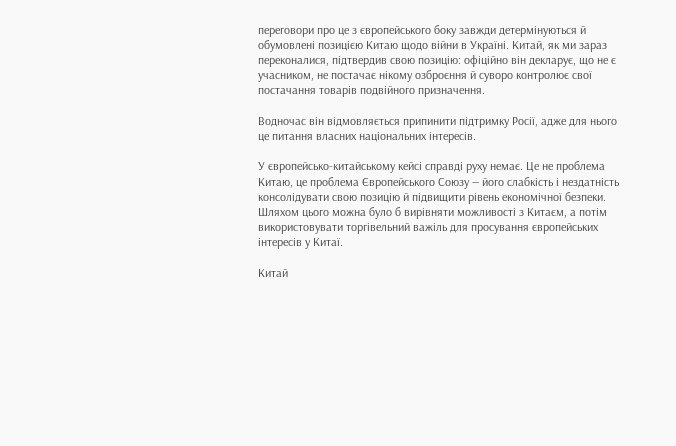переговори про це з європейського боку завжди детермінуються й обумовлені позицією Китаю щодо війни в Україні. Китай, як ми зараз переконалися, підтвердив свою позицію: офіційно він декларує, що не є учасником, не постачає нікому озброєння й суворо контролює свої постачання товарів подвійного призначення.

Водночас він відмовляється припинити підтримку Росії, адже для нього це питання власних національних інтересів.

У європейсько-китайському кейсі справді руху немає. Це не проблема Китаю, це проблема Європейського Союзу — його слабкість і нездатність консолідувати свою позицію й підвищити рівень економічної безпеки. Шляхом цього можна було б вирівняти можливості з Китаєм, а потім використовувати торгівельний важіль для просування європейських інтересів у Китаї.

Китай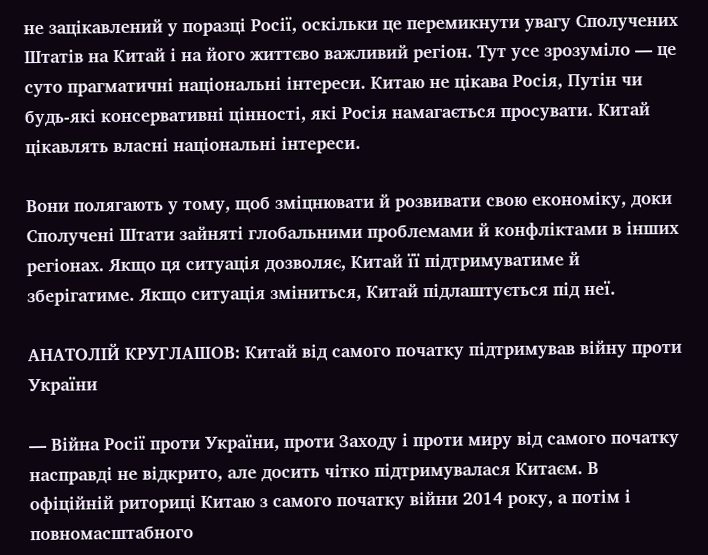не зацікавлений у поразці Росії, оскільки це перемикнути увагу Сполучених Штатів на Китай і на його життєво важливий регіон. Тут усе зрозуміло — це суто прагматичні національні інтереси. Китаю не цікава Росія, Путін чи будь-які консервативні цінності, які Росія намагається просувати. Китай цікавлять власні національні інтереси.

Вони полягають у тому, щоб зміцнювати й розвивати свою економіку, доки Сполучені Штати зайняті глобальними проблемами й конфліктами в інших регіонах. Якщо ця ситуація дозволяє, Китай її підтримуватиме й зберігатиме. Якщо ситуація зміниться, Китай підлаштується під неї.

АНАТОЛІЙ КРУГЛАШОВ: Китай від самого початку підтримував війну проти України

— Війна Росії проти України, проти Заходу і проти миру від самого початку насправді не відкрито, але досить чітко підтримувалася Китаєм. В офіційній риториці Китаю з самого початку війни 2014 року, а потім і повномасштабного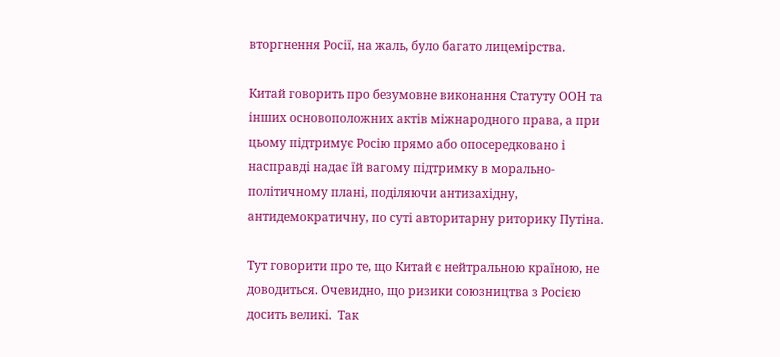вторгнення Росії, на жаль, було багато лицемірства.

Китай говорить про безумовне виконання Статуту ООН та інших основоположних актів міжнародного права, а при цьому підтримує Росію прямо або опосередковано і насправді надає їй вагому підтримку в морально-політичному плані, поділяючи антизахідну, антидемократичну, по суті авторитарну риторику Путіна.

Тут говорити про те, що Китай є нейтральною країною, не доводиться. Очевидно, що ризики союзництва з Росією досить великі.  Так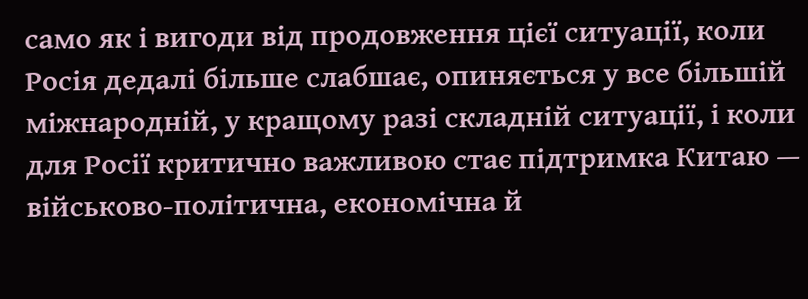само як і вигоди від продовження цієї ситуації, коли Росія дедалі більше слабшає, опиняється у все більшій міжнародній, у кращому разі складній ситуації, і коли для Росії критично важливою стає підтримка Китаю — військово-політична, економічна й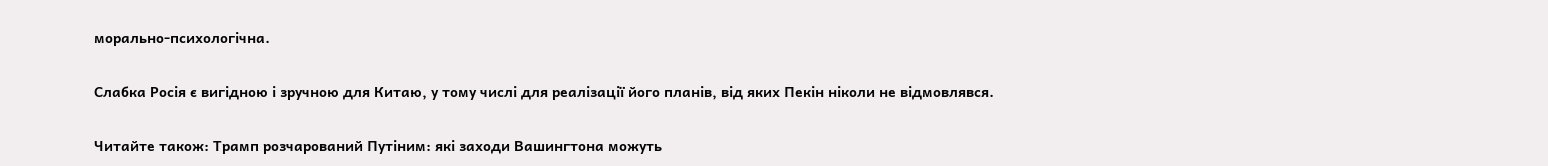морально-психологічна.

Слабка Росія є вигідною і зручною для Китаю, у тому числі для реалізації його планів, від яких Пекін ніколи не відмовлявся.

Читайте також: Трамп розчарований Путіним: які заходи Вашингтона можуть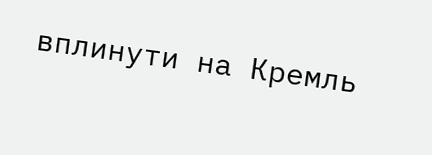вплинути на Кремль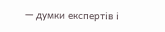— думки експертів і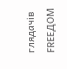глядачів FREEДОМ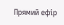Прямий ефір